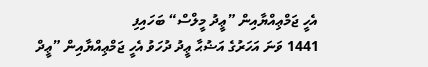އެހީ ޖަމްޢިއްޔާއިން ”ޢީދު މީލްސް“ ބަހައިފި
1441 ވަނަ އަހަރުގެ އަޟުޙާ ޢީދު ދުހަވު އެހީ ޖަމްޢިއްޔާއިން ”ޢީދް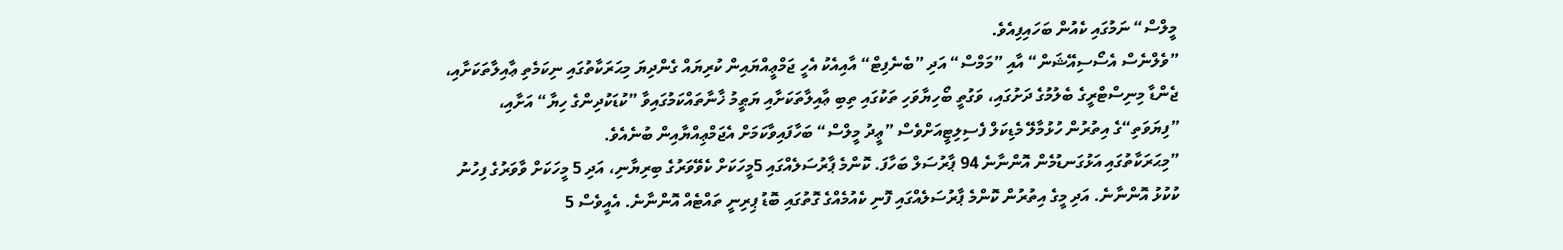މީލްސް“ ނަމުގައި ކެއުން ބަހައިފިއެވެ.
”ވެލްނެސް އެސޯސިއޭޝަން“ އާއި ”މަމްސް“ އަދި ”ބެނެފިޓް“ އާއިއެކު އެހީ ޖަމްޢީއްޔައިން ކުރިޔައް ގެންދިޔަ މިޙަރަކާތުގައި ނިކަމެތި ޢާއިލާތަކަށާއި، ޖެންޑާ މިނިސްޓްރީގެ ބެލުމުގެ ދަށުގައި، ވަގުތީ ބޯހިޔާވަހި ތަކުގައި ތިބި ޢާއިލާތަކަށާއި ޔަޠީމު ޚާނާތައްކަމުގައިވާ ”ކުޑަކުދިންގެ ހިޔާ“ އަށާއި، ”ފިޔަވަތި“ގެ އިތުރުން ހުޅުމާލޭ މެޑިކަލް ފެސިލިޓީއަށްވެސް ”ޢީދު މީލްސް“ ބަހާފައިވާކަމަށް އެޖަމްޢިއްޔާއިން ބުނެއެވެ.
”މިޙަރަކާތުގައި އަޅުގަނޑުމެން އޮންނާނެ 94 ޕާރުސަލް ބަހާފަ. ކޮންމެ ޕާރުސަލެއްގައި 5މީހަކަށް ކެވޭވަރުގެ ބިރިޔާނި، އަދި 5 މީހަކަށް ވާވަރުގެ ފިހުނު ކުކުޅު އޮންނާނެ. އަދި މީގެ އިތުރުން ކޮންމެ ޕާރުސަލެއްގައި ފޮނި ކެއުމެއްގެ ގޮތުގައި ބޮޑު ޕިރިނީ ތައްޓެއް އޮންނާނެ. އެއީވެސް 5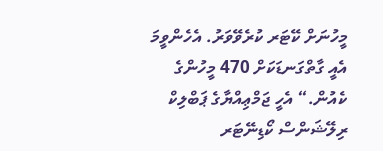މީހުނަށް ކޭޓަރ ކުރެވޭވަރު. އެހެންވީމަ އެއީ ގާތްގަނޑަކަށް 470 މީހުންގެ ކެއުން.“ އެހީ ޖަމްޢިއްޔާގެ ޕަބްލިކް ރިލޭޝަންސް ކޯޑިނޭޓަރ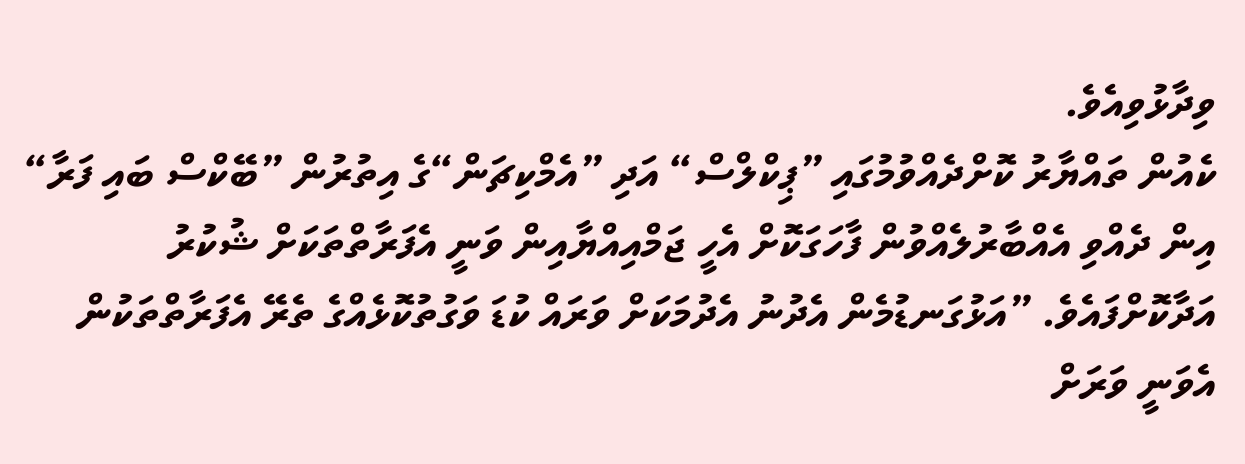ވިދާޅުވިއެވެ.
ކެއުން ތައްޔާރު ކޮށްދެއްވުމުގައި ”ޕިކްލްސް“ އަދި ”އެމްކިޗަން“ގެ އިތުރުން ”ބޭކްސް ބައި ފަރާ“ އިން ދެއްވި އެއްބާރުލެއްވުން ފާހަގަކޮށް އެހީ ޖަމްއިއްޔާއިން ވަނީ އެފަރާތްތަކަށް ޝުކުރު އަދާކޮށްފައެވެ. ”އަޅުގަނޑުމެން އެދުނު އެދުމަކަށް ވަރައް ކުޑަ ވަގުތުކޮޅެއްގެ ތެރޭ އެފަރާތްތަކުން އެވަނީ ވަރަށް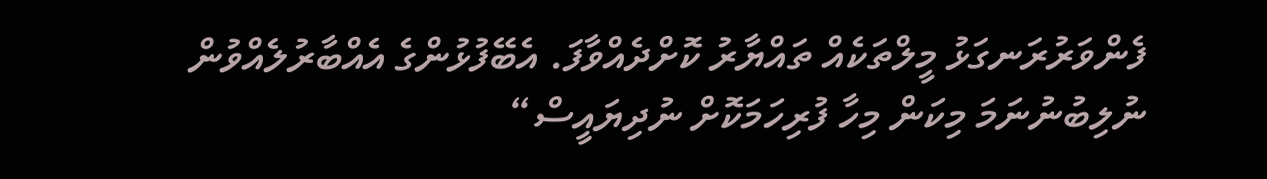ފެންވަރުރަނގަޅު މީލްތަކެއް ތައްޔާރު ކޮށްދެއްވާފަ. އެބޭފުޅުންގެ އެއްބާރުލެއްވުން ނުލިބުނުނަމަ މިކަން މިހާ ފުރިހަމަކޮށް ނުދިޔައީސް“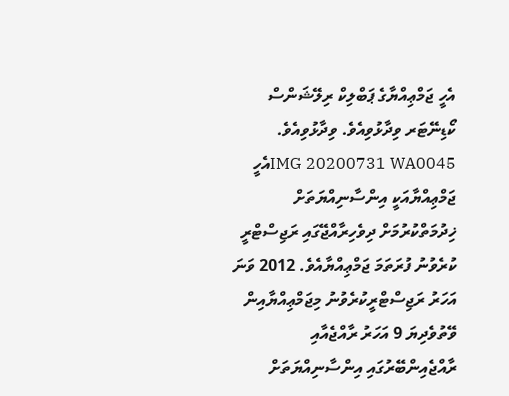އެހީ ޖަމްޢިއްޔާގެ ޕަބްލިކް ރިލޭޝަންސް ކޯޑިނޭޓަރ ވިދާޅުވިއެވެ. ވިދާޅުވިއެވެ.
IMG 20200731 WA0045އެހީ ޖަމްޢިއްޔާއަކީ އިންސާނިއްޔަތަށް ޚިދުމަތްކުރުމަށް ދިވެހިރާއްޖޭގައި ރަޖިސްޓްރީ ކުރެވުނު ފުރަތަމަ ޖަމްޢިއްޔާއެވެ. 2012 ވަނަ އަހަރު ރަޖިސްޓްރީކުރެވުނު މިޖަމްޢިއްޔާއިން ވޭތުވެދިޔަ 9 އަހަރު ރާއްޖެއާއި ރާއްޖެއިންބޭރުގައި އިންސާނިއްޔަތަށް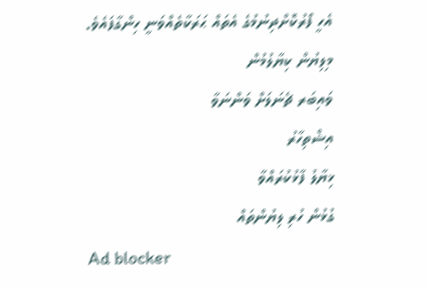އެހީ ފޯރުކޮށްދިނުމުގެ އެތައް ޙަރަކާތެއްވަނީ ހިންގާފައެވެ.
މިލިޔުން ކިޔާލުމުން
ވައިބަރ ޗެނަލަށް ވަންނަވާ
އިޝްތިހާރު
ޚިޔާލު ފާޅުކުރައްވާ
ގުޅުން ހުރި ލިޔުންތައް
Ad blocker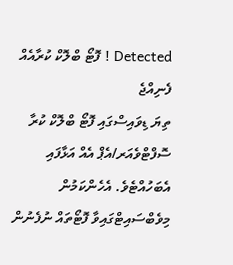Detected ! ފޮޓޯ ބްލޮކް ކުރާއެއް ފެނިއްޖެ
ތިޔަ ޑިވައިސްގައި ފޮޓޯ ބްލޮކް ކުރާ ސޮފްޓްވެއަރ/އެޕް އެއް އަޅާފައި އެބަހުއްޓެވެ. އެހެންކަމުން މިވެބްސައިޓްގައިވާ ފޮޓޯތައް ނުފެނުން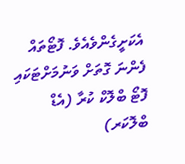އެކަށީގެންވެއެވެ. ފޮޓޯތައް ފެންނަ ގޮތަށް ވަނުމަށްޓަކައި ފޮޓޯ ބްލޮކް ކުރާ (އެޑް ބްލޮކަރ)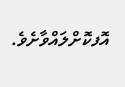އޮފކޮށްލައްވާށެވެ.